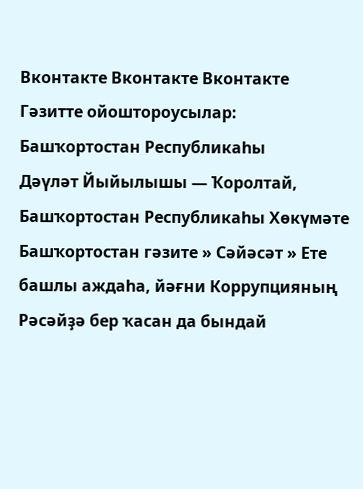Вконтакте Вконтакте Вконтакте
Гәзитте ойоштороусылар:
Башҡортостан Республикаһы
Дәүләт Йыйылышы — Ҡоролтай,
Башҡортостан Республикаһы Хөкүмәте
Башҡортостан гәзите » Сәйәсәт » Ете башлы аждаһа, йәғни Коррупцияның Рәсәйҙә бер ҡасан да бындай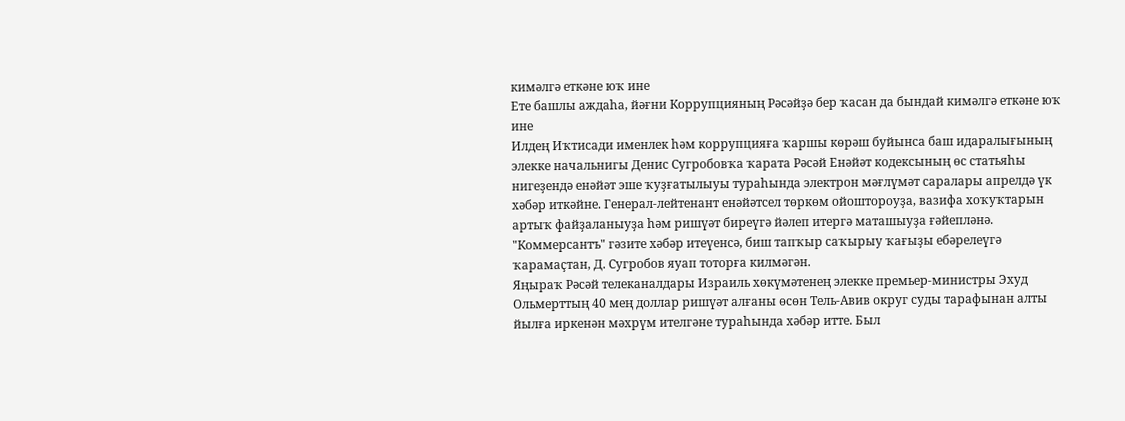кимәлгә еткәне юҡ ине
Ете башлы аждаһа, йәғни Коррупцияның Рәсәйҙә бер ҡасан да бындай кимәлгә еткәне юҡ ине
Илдең Иҡтисади именлек һәм коррупцияға ҡаршы көрәш буйынса баш идаралығының элекке начальнигы Денис Сугробовҡа ҡарата Рәсәй Енәйәт кодексының өс статьяһы нигеҙендә енәйәт эше ҡуҙғатылыуы тураһында электрон мәғлүмәт саралары апрелдә үк хәбәр иткәйне. Генерал-лейтенант енәйәтсел төркөм ойоштороуҙа, вазифа хоҡуҡтарын артыҡ файҙаланыуҙа һәм ришүәт биреүгә йәлеп итергә маташыуҙа ғәйепләнә. "Коммерсантъ" гәзите хәбәр итеүенсә, биш тапҡыр саҡырыу ҡағыҙы ебәрелеүгә ҡарамаҫтан, Д. Сугробов яуап тоторға килмәгән.
Яңыраҡ Рәсәй телеканалдары Израиль хөкүмәтенең элекке премьер-министры Эхуд Ольмерттың 40 мең доллар ришүәт алғаны өсөн Тель-Авив округ суды тарафынан алты йылға иркенән мәхрүм ителгәне тураһында хәбәр итте. Был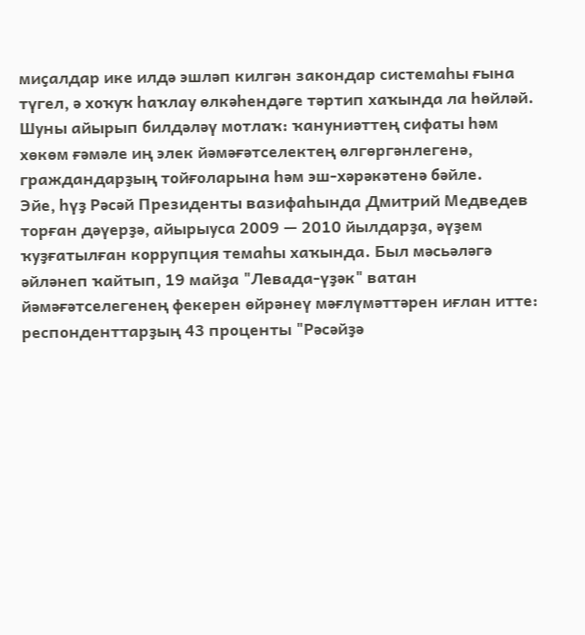миҫалдар ике илдә эшләп килгән закондар системаһы ғына түгел, ә хоҡуҡ һаҡлау өлкәһендәге тәртип хаҡында ла һөйләй. Шуны айырып билдәләү мотлаҡ: ҡануниәттең сифаты һәм хөкөм ғәмәле иң элек йәмәғәтселектең өлгөргәнлегенә, граждандарҙың тойғоларына һәм эш-хәрәкәтенә бәйле.
Эйе, һүҙ Рәсәй Президенты вазифаһында Дмитрий Медведев торған дәүерҙә, айырыуса 2009 — 2010 йылдарҙа, әүҙем ҡуҙғатылған коррупция темаһы хаҡында. Был мәсьәләгә әйләнеп ҡайтып, 19 майҙа "Левада-үҙәк" ватан йәмәғәтселегенең фекерен өйрәнеү мәғлүмәттәрен иғлан итте: респонденттарҙың 43 проценты "Рәсәйҙә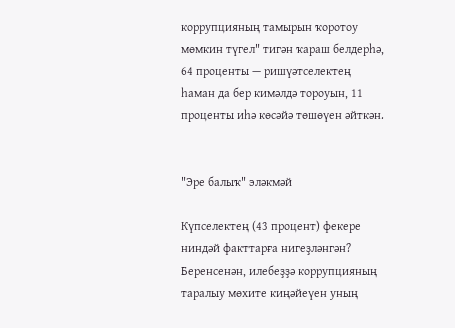коррупцияның тамырын ҡоротоу мөмкин түгел" тигән ҡараш белдерһә, 64 проценты — ришүәтселектең һаман да бер кимәлдә тороуын, 11 проценты иһә көсәйә төшөүен әйткән.


"Эре балыҡ" эләкмәй

Күпселектең (43 процент) фекере ниндәй факттарға нигеҙләнгән? Беренсенән, илебеҙҙә коррупцияның таралыу мөхите киңәйеүен уның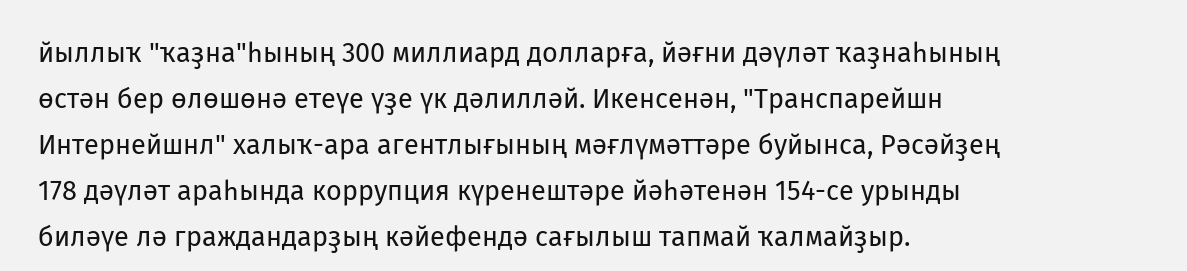йыллыҡ "ҡаҙна"һының 300 миллиард долларға, йәғни дәүләт ҡаҙнаһының өстән бер өлөшөнә етеүе үҙе үк дәлилләй. Икенсенән, "Транспарейшн Интернейшнл" халыҡ-ара агентлығының мәғлүмәттәре буйынса, Рәсәйҙең 178 дәүләт араһында коррупция күренештәре йәһәтенән 154-се урынды биләүе лә граждандарҙың кәйефендә сағылыш тапмай ҡалмайҙыр.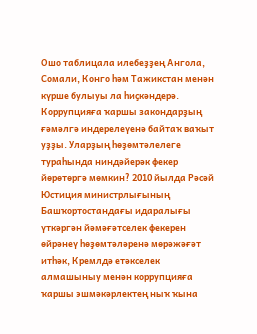Ошо таблицала илебеҙҙең Ангола, Сомали, Конго һәм Тажикстан менән күрше булыуы ла һиҫкәндерә.
Коррупцияға ҡаршы закондарҙың ғәмәлгә индерелеүенә байтаҡ ваҡыт уҙҙы. Уларҙың һөҙөмтәлелеге тураһында ниндәйерәк фекер йөрөтөргә мөмкин? 2010 йылда Рәсәй Юстиция министрлығының Башҡортостандағы идаралығы үткәргән йәмәғәтселек фекерен өйрәнеү һөҙөмтәләренә мөрәжәғәт итһәк, Кремлдә етәкселек алмашыныу менән коррупцияға ҡаршы эшмәкәрлектең ныҡ ҡына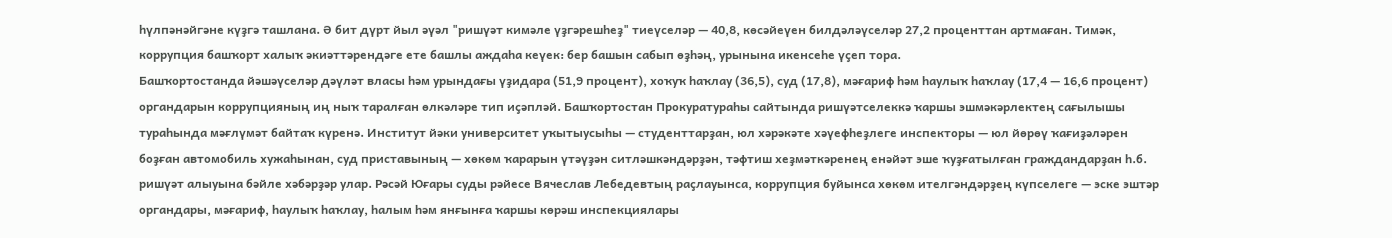һүлпәнәйгәне күҙгә ташлана. Ә бит дүрт йыл әүәл "ришүәт кимәле үҙгәрешһеҙ" тиеүселәр — 40,8, көсәйеүен билдәләүселәр 27,2 проценттан артмаған. Тимәк, коррупция башҡорт халыҡ әкиәттәрендәге ете башлы аждаһа кеүек: бер башын сабып өҙһәң, урынына икенсеһе үҫеп тора.
Башҡортостанда йәшәүселәр дәүләт власы һәм урындағы үҙидара (51,9 процент), хоҡуҡ һаҡлау (36,5), суд (17,8), мәғариф һәм һаулыҡ һаҡлау (17,4 — 16,6 процент) органдарын коррупцияның иң ныҡ таралған өлкәләре тип иҫәпләй. Башҡортостан Прокуратураһы сайтында ришүәтселеккә ҡаршы эшмәкәрлектең сағылышы тураһында мәғлүмәт байтаҡ күренә. Институт йәки университет уҡытыусыһы — студенттарҙан, юл хәрәкәте хәүефһеҙлеге инспекторы — юл йөрөү ҡағиҙәләрен боҙған автомобиль хужаһынан, суд приставының — хөкөм ҡарарын үтәүҙән ситләшкәндәрҙән, тәфтиш хеҙмәткәренең енәйәт эше ҡуҙғатылған граждандарҙан һ.б. ришүәт алыуына бәйле хәбәрҙәр улар. Рәсәй Юғары суды рәйесе Вячеслав Лебедевтың раҫлауынса, коррупция буйынса хөкөм ителгәндәрҙең күпселеге — эске эштәр органдары, мәғариф, һаулыҡ һаҡлау, һалым һәм янғынға ҡаршы көрәш инспекциялары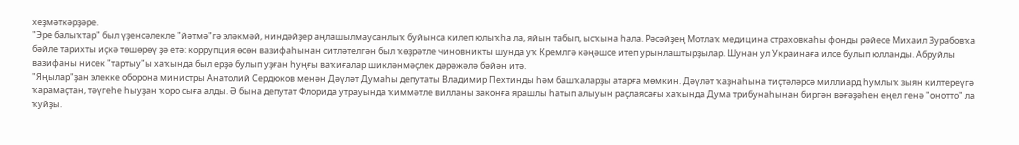хеҙмәткәрҙәре.
"Эре балыҡтар" был үҙенсәлекле "йәтмә"гә эләкмәй, ниндәйҙер аңлашылмаусанлыҡ буйынса килеп юлыҡһа ла, яйын табып, ысҡына һала. Рәсәйҙең Мотлаҡ медицина страховкаһы фонды рәйесе Михаил Зурабовҡа бәйле тарихты иҫкә төшөрөү ҙә етә: коррупция өсөн вазифаһынан ситләтелгән был ҡөҙрәтле чиновникты шунда уҡ Кремлгә кәңәшсе итеп урынлаштырҙылар. Шунан ул Украинаға илсе булып юлланды. Абруйлы вазифаны нисек "тартыу"ы хаҡында был ерҙә булып уҙған һуңғы ваҡиғалар шикләнмәҫлек дәрәжәлә бәйән итә.
"Яңылар"ҙан элекке оборона министры Анатолий Сердюков менән Дәүләт Думаһы депутаты Владимир Пехтинды һәм башҡаларҙы атарға мөмкин. Дәүләт ҡаҙнаһына тиҫтәләрсә миллиард һумлыҡ зыян килтереүгә ҡарамаҫтан, тәүгеһе һыуҙан ҡоро сыға алды. Ә бына депутат Флорида утрауында ҡиммәтле вилланы законға ярашлы һатып алыуын раҫлаясағы хаҡында Дума трибунаһынан биргән вәғәҙәһен еңел генә "онотто" ла ҡуйҙы.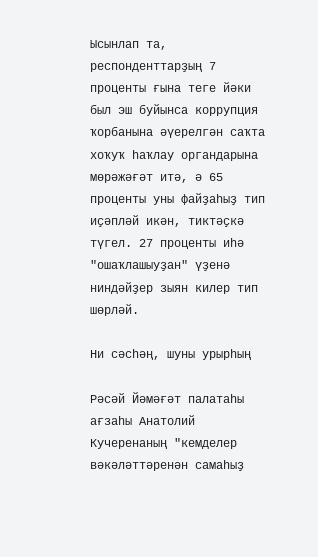Ысынлап та, респонденттарҙың 7 проценты ғына теге йәки был эш буйынса коррупция ҡорбанына әүерелгән саҡта хоҡуҡ һаҡлау органдарына мөрәжәғәт итә, ә 65 проценты уны файҙаһыҙ тип иҫәпләй икән, тиктәҫкә түгел. 27 проценты иһә "ошаҡлашыуҙан" үҙенә ниндәйҙер зыян килер тип шөрләй.

Ни сәсһәң, шуны урырһың

Рәсәй Йәмәғәт палатаһы ағзаһы Анатолий Кучеренаның "кемделер вәкәләттәренән самаһыҙ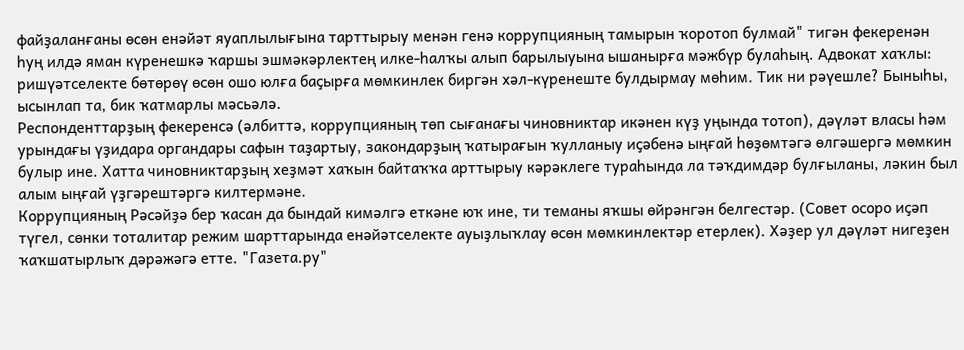файҙаланғаны өсөн енәйәт яуаплылығына тарттырыу менән генә коррупцияның тамырын ҡоротоп булмай" тигән фекеренән һуң илдә яман күренешкә ҡаршы эшмәкәрлектең илке-һалҡы алып барылыуына ышанырға мәжбүр булаһың. Адвокат хаҡлы: ришүәтселекте бөтөрөү өсөн ошо юлға баҫырға мөмкинлек биргән хәл-күренеште булдырмау мөһим. Тик ни рәүешле? Быныһы, ысынлап та, бик ҡатмарлы мәсьәлә.
Респонденттарҙың фекеренсә (әлбиттә, коррупцияның төп сығанағы чиновниктар икәнен күҙ уңында тотоп), дәүләт власы һәм урындағы үҙидара органдары сафын таҙартыу, закондарҙың ҡатырағын ҡулланыу иҫәбенә ыңғай һөҙөмтәгә өлгәшергә мөмкин булыр ине. Хатта чиновниктарҙың хеҙмәт хаҡын байтаҡҡа арттырыу кәрәклеге тураһында ла тәҡдимдәр булғыланы, ләкин был алым ыңғай үҙгәрештәргә килтермәне.
Коррупцияның Рәсәйҙә бер ҡасан да бындай кимәлгә еткәне юҡ ине, ти теманы яҡшы өйрәнгән белгестәр. (Совет осоро иҫәп түгел, сөнки тоталитар режим шарттарында енәйәтселекте ауыҙлыҡлау өсөн мөмкинлектәр етерлек). Хәҙер ул дәүләт нигеҙен ҡаҡшатырлыҡ дәрәжәгә етте. "Газета.ру"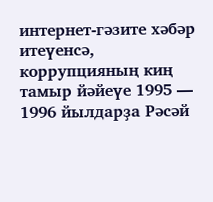интернет-гәзите хәбәр итеүенсә, коррупцияның киң тамыр йәйеүе 1995 — 1996 йылдарҙа Рәсәй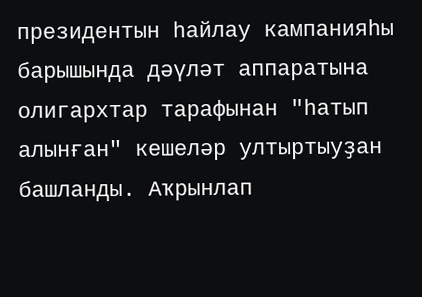президентын һайлау кампанияһы барышында дәүләт аппаратына олигархтар тарафынан "һатып алынған" кешеләр ултыртыуҙан башланды. Аҡрынлап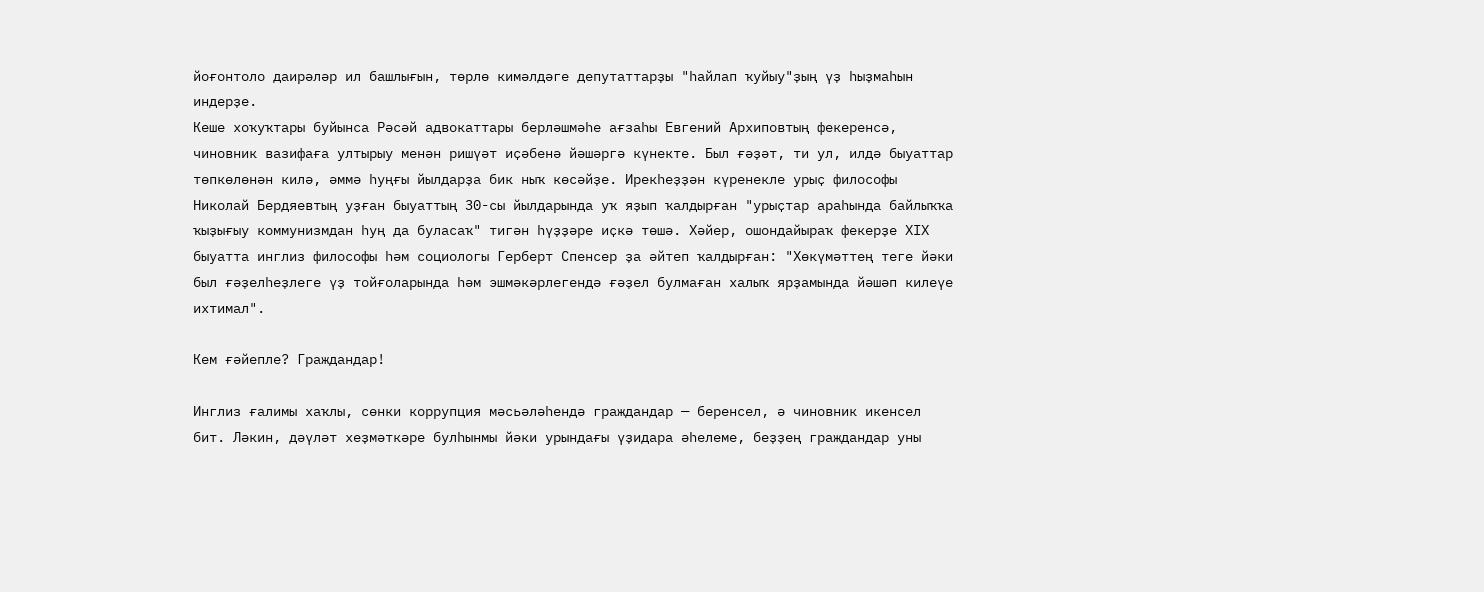йоғонтоло даирәләр ил башлығын, төрлө кимәлдәге депутаттарҙы "һайлап ҡуйыу"ҙың үҙ һыҙмаһын индерҙе.
Кеше хоҡуҡтары буйынса Рәсәй адвокаттары берләшмәһе ағзаһы Евгений Архиповтың фекеренсә, чиновник вазифаға ултырыу менән ришүәт иҫәбенә йәшәргә күнекте. Был ғәҙәт, ти ул, илдә быуаттар төпкөлөнән килә, әммә һуңғы йылдарҙа бик ныҡ көсәйҙе. Ирекһеҙҙән күренекле урыҫ философы Николай Бердяевтың уҙған быуаттың 30-сы йылдарында уҡ яҙып ҡалдырған "урыҫтар араһында байлыҡҡа ҡыҙығыу коммунизмдан һуң да буласаҡ" тигән һүҙҙәре иҫкә төшә. Хәйер, ошондайыраҡ фекерҙе ХIХ быуатта инглиз философы һәм социологы Герберт Спенсер ҙа әйтеп ҡалдырған: "Хөкүмәттең теге йәки был ғәҙелһеҙлеге үҙ тойғоларында һәм эшмәкәрлегендә ғәҙел булмаған халыҡ ярҙамында йәшәп килеүе ихтимал".

Кем ғәйепле? Граждандар!

Инглиз ғалимы хаҡлы, сөнки коррупция мәсьәләһендә граждандар — беренсел, ә чиновник икенсел бит. Ләкин, дәүләт хеҙмәткәре булһынмы йәки урындағы үҙидара әһелеме, беҙҙең граждандар уны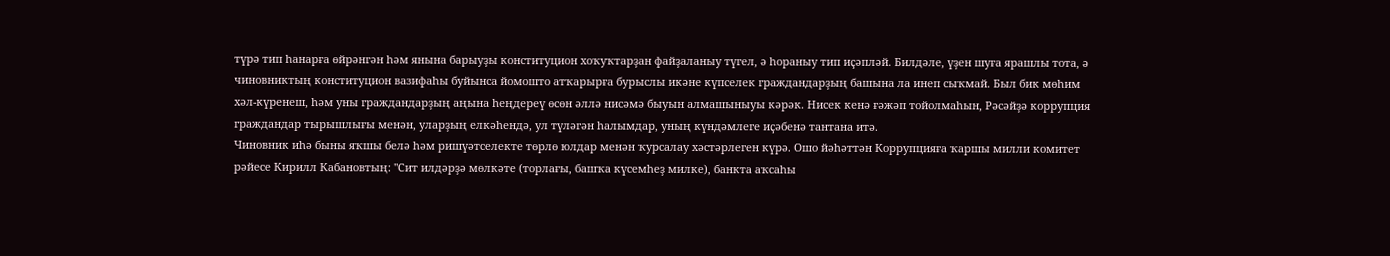түрә тип һанарға өйрәнгән һәм янына барыуҙы конституцион хоҡуҡтарҙан файҙаланыу түгел, ә һораныу тип иҫәпләй. Билдәле, үҙен шуға ярашлы тота, ә чиновниктың конституцион вазифаһы буйынса йомошто атҡарырға бурыслы икәне күпселек граждандарҙың башына ла инеп сыҡмай. Был бик мөһим хәл-күренеш, һәм уны граждандарҙың аңына һеңдереү өсөн әллә нисәмә быуын алмашыныуы кәрәк. Нисек кенә ғәжәп тойолмаһын, Рәсәйҙә коррупция граждандар тырышлығы менән, уларҙың елкәһендә, ул түләгән һалымдар, уның күндәмлеге иҫәбенә тантана итә.
Чиновник иһә быны яҡшы белә һәм ришүәтселекте төрлө юлдар менән ҡурсалау хәстәрлеген күрә. Ошо йәһәттән Коррупцияға ҡаршы милли комитет рәйесе Кирилл Кабановтың: "Сит илдәрҙә мөлкәте (торлағы, башҡа күсемһеҙ милке), банкта аҡсаһы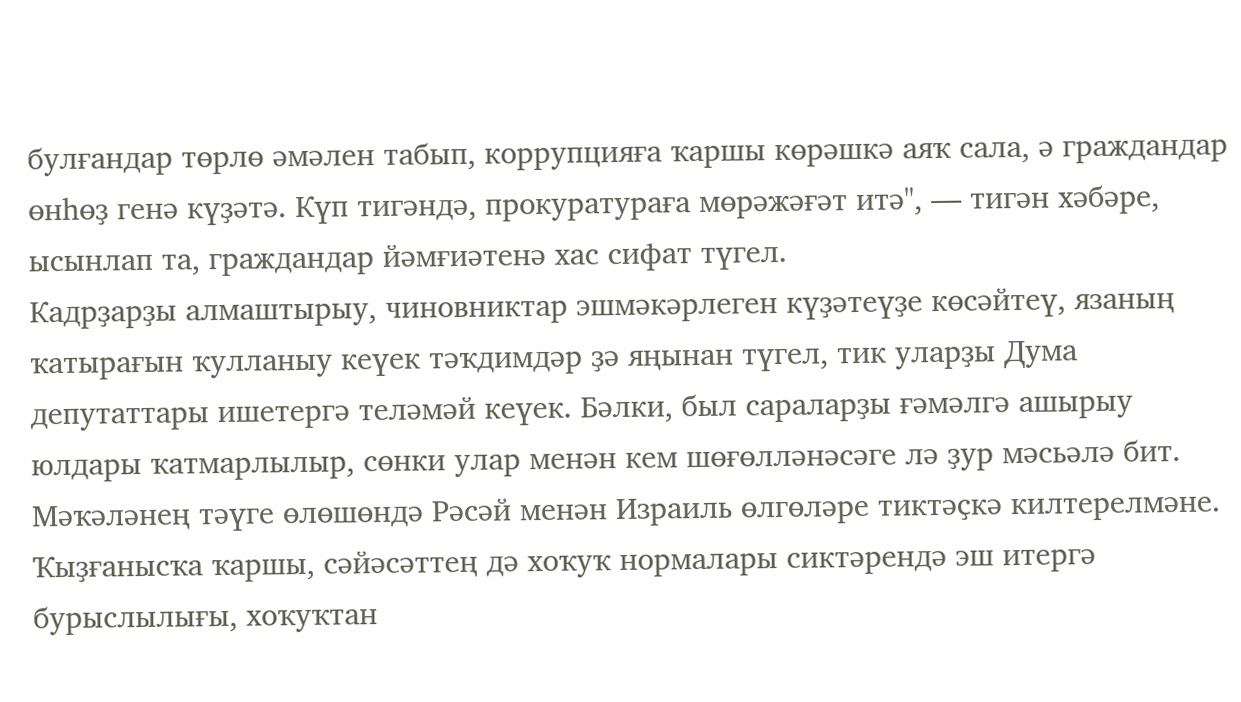булғандар төрлө әмәлен табып, коррупцияға ҡаршы көрәшкә аяҡ сала, ә граждандар өнһөҙ генә күҙәтә. Күп тигәндә, прокуратураға мөрәжәғәт итә", — тигән хәбәре, ысынлап та, граждандар йәмғиәтенә хас сифат түгел.
Кадрҙарҙы алмаштырыу, чиновниктар эшмәкәрлеген күҙәтеүҙе көсәйтеү, язаның ҡатырағын ҡулланыу кеүек тәҡдимдәр ҙә яңынан түгел, тик уларҙы Дума депутаттары ишетергә теләмәй кеүек. Бәлки, был сараларҙы ғәмәлгә ашырыу юлдары ҡатмарлылыр, сөнки улар менән кем шөғөлләнәсәге лә ҙур мәсьәлә бит.
Мәҡәләнең тәүге өлөшөндә Рәсәй менән Израиль өлгөләре тиктәҫкә килтерелмәне. Ҡыҙғанысҡа ҡаршы, сәйәсәттең дә хоҡуҡ нормалары сиктәрендә эш итергә бурыслылығы, хоҡуҡтан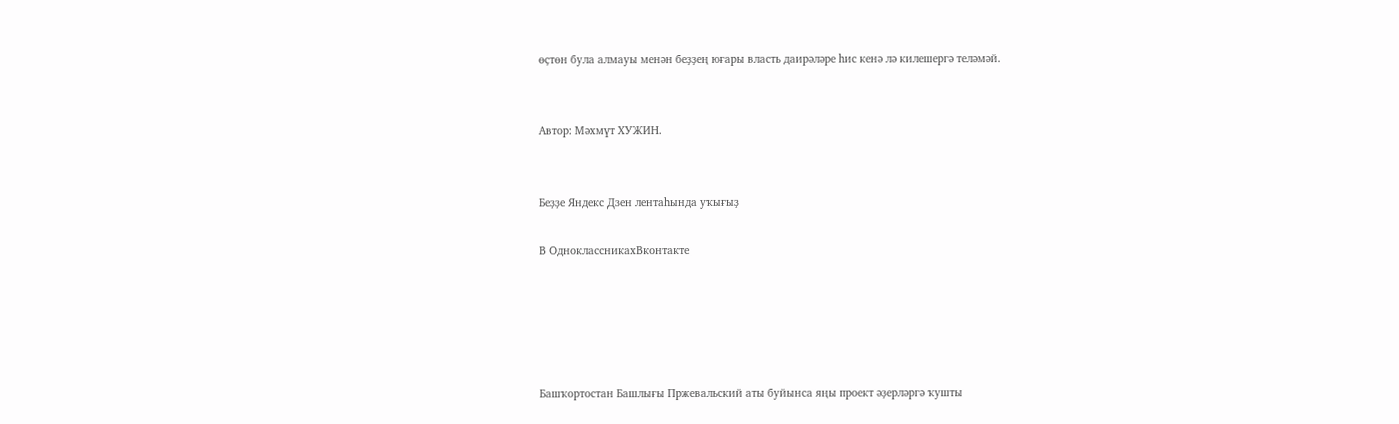өҫтөн була алмауы менән беҙҙең юғары власть даирәләре һис кенә лә килешергә теләмәй.


Автор: Мәхмүт ХУЖИН.


Беҙҙе Яндекс Дзен лентаһында уҡығыҙ

В ОдноклассникахВконтакте





Башҡортостан Башлығы Пржевальский аты буйынса яңы проект әҙерләргә ҡушты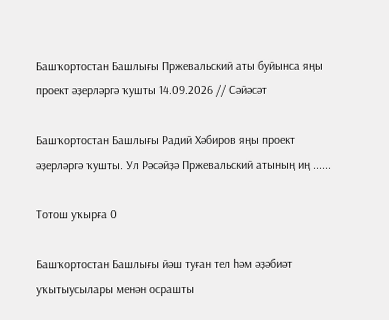Башҡортостан Башлығы Пржевальский аты буйынса яңы проект әҙерләргә ҡушты 14.09.2026 // Сәйәсәт

Башҡортостан Башлығы Радий Хәбиров яңы проект әҙерләргә ҡушты. Ул Рәсәйҙә Пржевальский атының иң ......

Тотош уҡырға 0

Башҡортостан Башлығы йәш туған тел һәм әҙәбиәт уҡытыусылары менән осрашты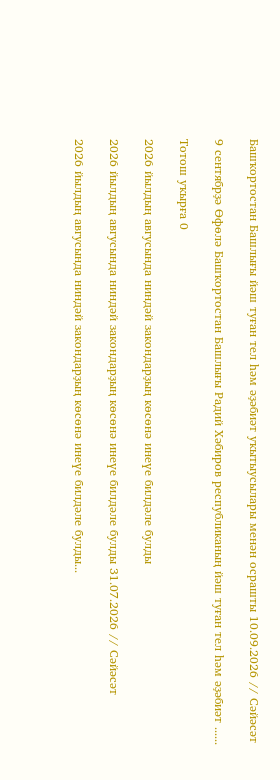Башҡортостан Башлығы йәш туған тел һәм әҙәбиәт уҡытыусылары менән осрашты 10.09.2026 // Сәйәсәт

9 сентябрҙә Өфөлә Башҡортостан Башлығы Радий Хәбиров республиканың йәш туған тел һәм әҙәбиәт ......

Тотош уҡырға 0

2026 йылдың авгусында ниндәй закондарҙың көсөнә инеүе билдәле булды

2026 йылдың авгусында ниндәй закондарҙың көсөнә инеүе билдәле булды 31.07.2026 // Сәйәсәт

2026 йылдың авгусында ниндәй закондарҙың көсөнә инеүе билдәле булды...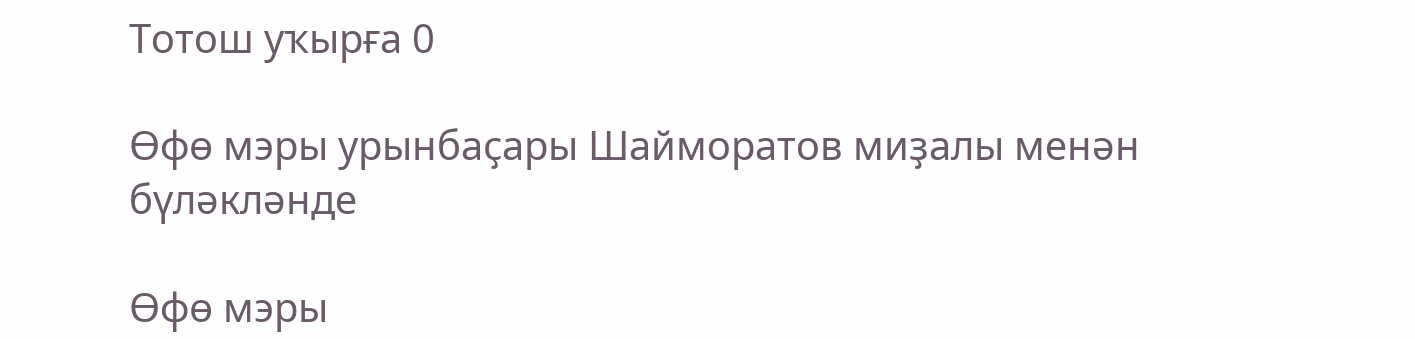Тотош уҡырға 0

Өфө мэры урынбаҫары Шайморатов миҙалы менән бүләкләнде

Өфө мэры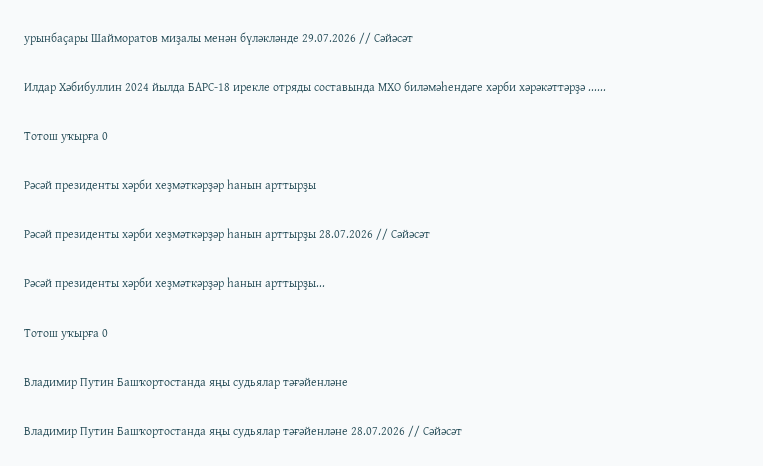урынбаҫары Шайморатов миҙалы менән бүләкләнде 29.07.2026 // Сәйәсәт

Илдар Хәбибуллин 2024 йылда БАРС-18 ирекле отряды составында МХО биләмәһендәге хәрби хәрәкәттәрҙә ......

Тотош уҡырға 0

Рәсәй президенты хәрби хеҙмәткәрҙәр һанын арттырҙы

Рәсәй президенты хәрби хеҙмәткәрҙәр һанын арттырҙы 28.07.2026 // Сәйәсәт

Рәсәй президенты хәрби хеҙмәткәрҙәр һанын арттырҙы...

Тотош уҡырға 0

Владимир Путин Башҡортостанда яңы судьялар тәғәйенләне

Владимир Путин Башҡортостанда яңы судьялар тәғәйенләне 28.07.2026 // Сәйәсәт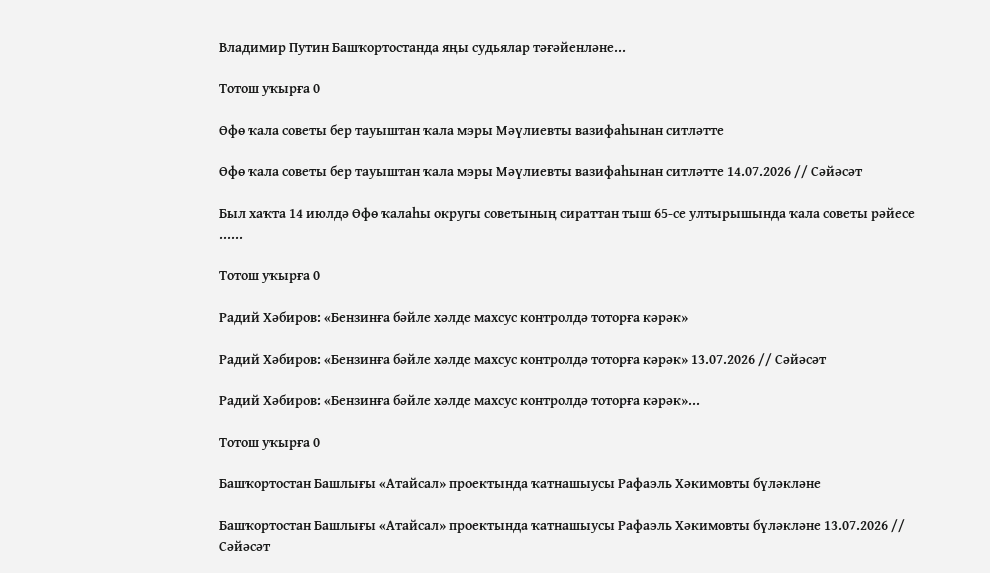Владимир Путин Башҡортостанда яңы судьялар тәғәйенләне...

Тотош уҡырға 0

Өфө ҡала советы бер тауыштан ҡала мэры Мәүлиевты вазифаһынан ситләтте

Өфө ҡала советы бер тауыштан ҡала мэры Мәүлиевты вазифаһынан ситләтте 14.07.2026 // Сәйәсәт

Был хаҡта 14 июлдә Өфө ҡалаһы округы советының сираттан тыш 65-се ултырышында ҡала советы рәйесе ......

Тотош уҡырға 0

Радий Хәбиров: «Бензинға бәйле хәлде махсус контролдә тоторға кәрәк»

Радий Хәбиров: «Бензинға бәйле хәлде махсус контролдә тоторға кәрәк» 13.07.2026 // Сәйәсәт

Радий Хәбиров: «Бензинға бәйле хәлде махсус контролдә тоторға кәрәк»...

Тотош уҡырға 0

Башҡортостан Башлығы «Атайсал» проектында ҡатнашыусы Рафаэль Хәкимовты бүләкләне

Башҡортостан Башлығы «Атайсал» проектында ҡатнашыусы Рафаэль Хәкимовты бүләкләне 13.07.2026 // Сәйәсәт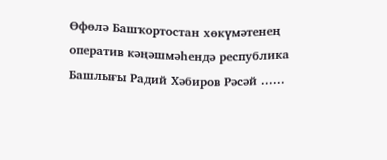Өфөлә Башҡортостан хөкүмәтенең оператив кәңәшмәһендә республика Башлығы Радий Хәбиров Рәсәй ......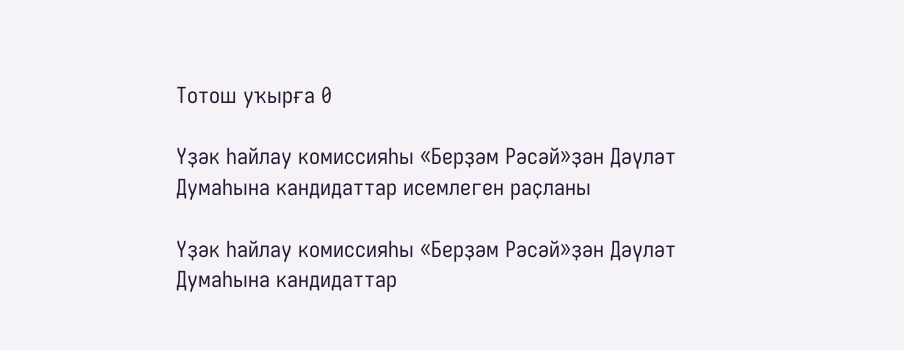Тотош уҡырға 0

Үҙәк һайлау комиссияһы «Берҙәм Рәсәй»ҙән Дәүләт Думаһына кандидаттар исемлеген раҫланы

Үҙәк һайлау комиссияһы «Берҙәм Рәсәй»ҙән Дәүләт Думаһына кандидаттар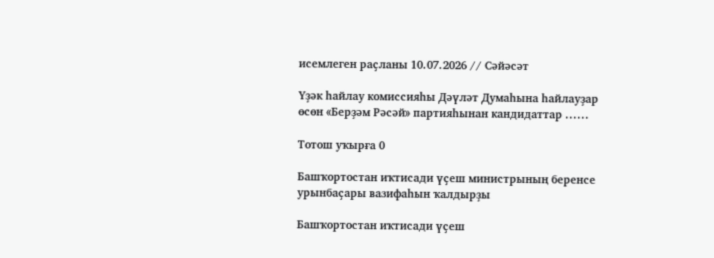исемлеген раҫланы 10.07.2026 // Сәйәсәт

Үҙәк һайлау комиссияһы Дәүләт Думаһына һайлауҙар өсөн «Берҙәм Рәсәй» партияһынан кандидаттар ......

Тотош уҡырға 0

Башҡортостан иҡтисади үҫеш министрының беренсе урынбаҫары вазифаһын ҡалдырҙы

Башҡортостан иҡтисади үҫеш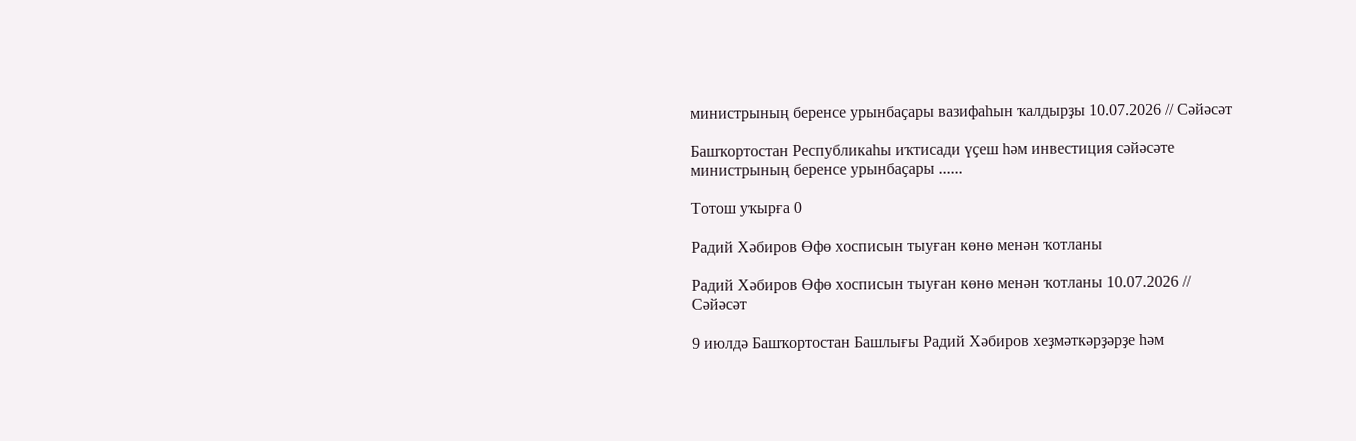министрының беренсе урынбаҫары вазифаһын ҡалдырҙы 10.07.2026 // Сәйәсәт

Башҡортостан Республикаһы иҡтисади үҫеш һәм инвестиция сәйәсәте министрының беренсе урынбаҫары ......

Тотош уҡырға 0

Радий Хәбиров Өфө хосписын тыуған көнө менән ҡотланы

Радий Хәбиров Өфө хосписын тыуған көнө менән ҡотланы 10.07.2026 // Сәйәсәт

9 июлдә Башҡортостан Башлығы Радий Хәбиров хеҙмәткәрҙәрҙе һәм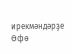ирекмәндәрҙе Өфө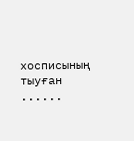хосписының тыуған ......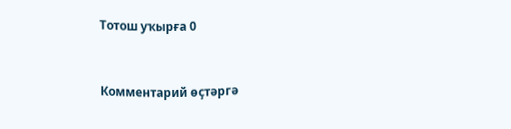Тотош уҡырға 0


Комментарий өҫтәргә